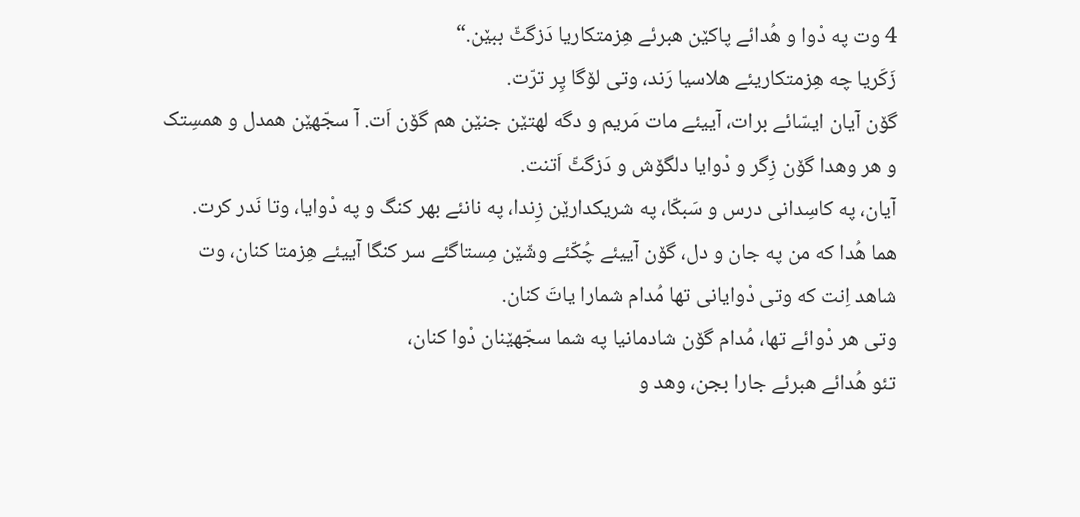4 وت په دْوا و هُدائے پاکێن هبرئے هِزمتکاریا دَزگٹّ ببێن.“
زَکَریا چه هِزمتکاریئے هلاسیا رَند، وتی لۆگا پِر ترّت.
گۆن آیان ایسّائے برات، آییئے مات مَریم و دگه لهتێن جنێن هم گۆن اَت. آ سجّهێن همدل و همسِتک و هر وهدا گۆن زِگر و دْوایا دلگۆش و دَزگٹّ اَتنت.
آیان، په کاسِدانی درس و سَبکّا، په شریکدارێن زِندا، په نانئے بهر کنگ و په دْوایا، وتا نَدر کرت.
هما هُدا که من په جان و دل، گۆن آییئے چُکّئے وشّێن مِستاگئے سر کنگا آییئے هِزمتا کنان، وت شاهد اِنت که وتی دْوایانی تها مُدام شمارا یاتَ کنان.
وتی هر دْوائے تها، مُدام گۆن شادمانیا په شما سجّهێنان دْوا کنان،
تئو هُدائے هبرئے جارا بجن، وهد و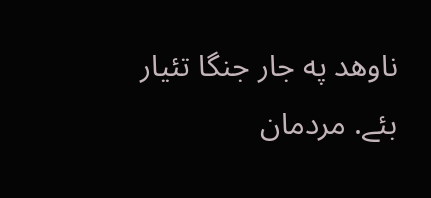ناوهد په جار جنگا تئیار بئے. مردمان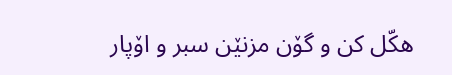هکّل کن و گۆن مزنێن سبر و اۆپار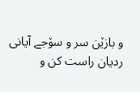و بازێن سر و سۆجے آیانی ردیان راست کن و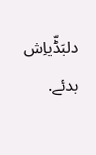دلبَڈّیاِش بدئے.